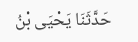حَدَّثَنَا يَحْيَى بْنُ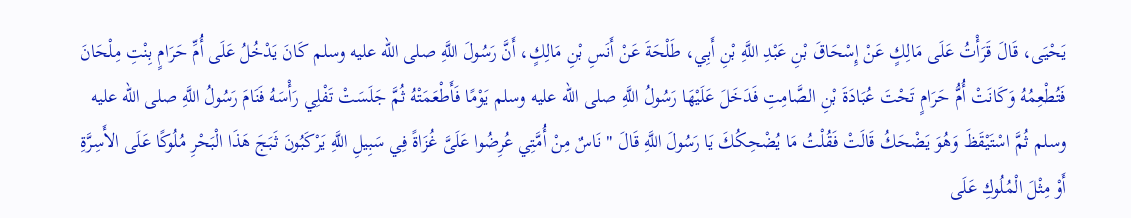يَحْيَى، قَالَ قَرَأْتُ عَلَى مَالِكٍ عَنْ إِسْحَاقَ بْنِ عَبْدِ اللَّهِ بْنِ أَبِي، طَلْحَةَ عَنْ أَنَسِ بْنِ مَالِكٍ، أَنَّ رَسُولَ اللَّهِ صلى الله عليه وسلم كَانَ يَدْخُلُ عَلَى أُمِّ حَرَامٍ بِنْتِ مِلْحَانَ فَتُطْعِمُهُ وَكَانَتْ أُمُّ حَرَامٍ تَحْتَ عُبَادَةَ بْنِ الصَّامِتِ فَدَخَلَ عَلَيْهَا رَسُولُ اللَّهِ صلى الله عليه وسلم يَوْمًا فَأَطْعَمَتْهُ ثُمَّ جَلَسَتْ تَفْلِي رَأْسَهُ فَنَامَ رَسُولُ اللَّهِ صلى الله عليه وسلم ثُمَّ اسْتَيْقَظَ وَهُوَ يَضْحَكُ قَالَتْ فَقُلْتُ مَا يُضْحِكُكَ يَا رَسُولَ اللَّهِ قَالَ " نَاسٌ مِنْ أُمَّتِي عُرِضُوا عَلَىَّ غُزَاةً فِي سَبِيلِ اللَّهِ يَرْكَبُونَ ثَبَجَ هَذَا الْبَحْرِ مُلُوكًا عَلَى الأَسِرَّةِ أَوْ مِثْلَ الْمُلُوكِ عَلَى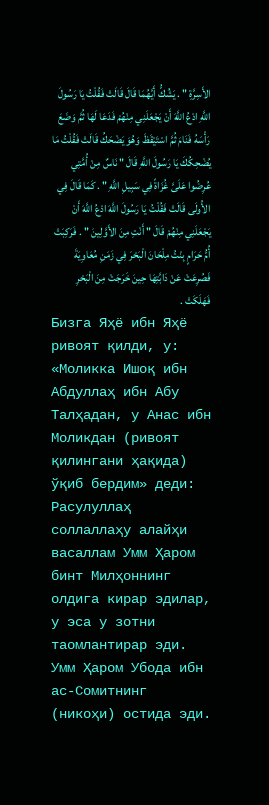الأَسِرَّةِ " . يَشُكُّ أَيَّهُمَا قَالَ قَالَتْ فَقُلْتُ يَا رَسُولَ اللَّهِ ادْعُ اللَّهَ أَنْ يَجْعَلَنِي مِنْهُمْ فَدَعَا لَهَا ثُمَّ وَضَعَ رَأْسَهُ فَنَامَ ثُمَّ اسْتَيْقَظَ وَهُوَ يَضْحَكُ قَالَتْ فَقُلْتُ مَا يُضْحِكُكَ يَا رَسُولَ اللَّهِ قَالَ " نَاسٌ مِنْ أُمَّتِي عُرِضُوا عَلَىَّ غُزَاةً فِي سَبِيلِ اللَّهِ " . كَمَا قَالَ فِي الأُولَى قَالَتْ فَقُلْتُ يَا رَسُولَ اللَّهَ ادْعُ اللَّهَ أَنْ يَجْعَلَنِي مِنْهُمْ قَالَ " أَنْتِ مِنَ الأَوَّلِينَ " . فَرَكِبَتْ أُمُّ حَرَامٍ بِنْتُ مِلْحَانَ الْبَحْرَ فِي زَمَنِ مُعَاوِيَةَ فَصُرِعَتْ عَنْ دَابَّتِهَا حِينَ خَرَجَتْ مِنَ الْبَحْرِ فَهَلَكَتْ .
Бизга Яҳё ибн Яҳё ривоят қилди, у: «Моликка Ишоқ ибн Абдуллаҳ ибн Абу Талҳадан, у Анас ибн Моликдан (ривоят қилингани ҳақида) ўқиб бердим» деди: Расулуллаҳ соллаллаҳу алайҳи васаллам Умм Ҳаром бинт Милҳоннинг олдига кирар эдилар, у эса у зотни таомлантирар эди. Умм Ҳаром Убода ибн ас-Сомитнинг (никоҳи) остида эди.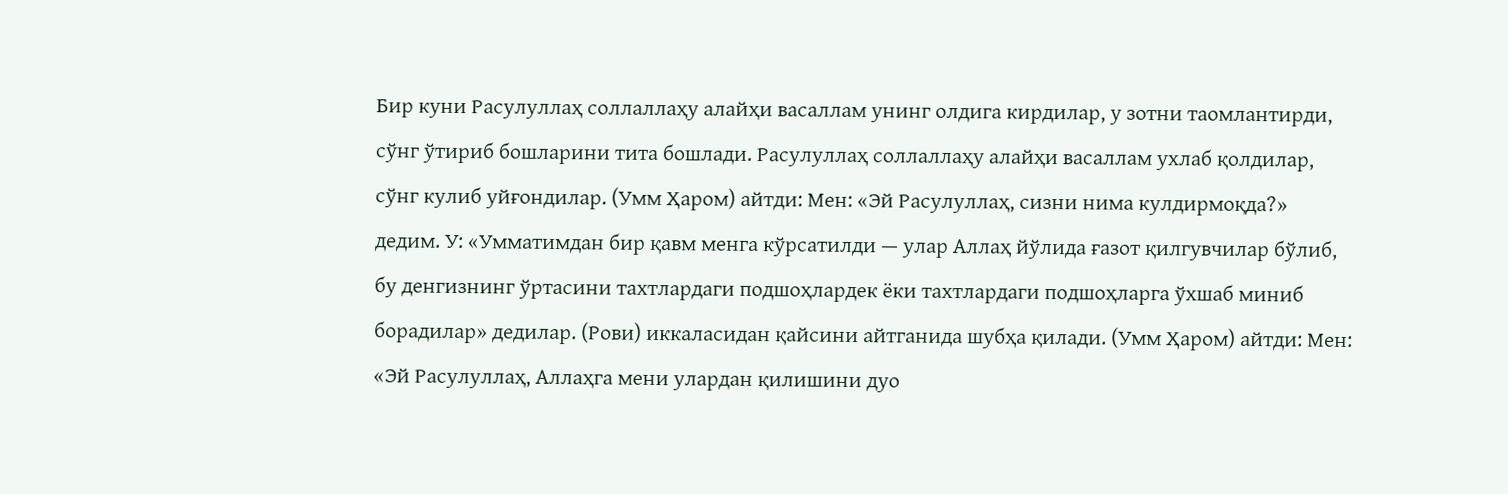Бир куни Расулуллаҳ соллаллаҳу алайҳи васаллам унинг олдига кирдилар, у зотни таомлантирди, сўнг ўтириб бошларини тита бошлади. Расулуллаҳ соллаллаҳу алайҳи васаллам ухлаб қолдилар, сўнг кулиб уйғондилар. (Умм Ҳаром) айтди: Мен: «Эй Расулуллаҳ, сизни нима кулдирмоқда?» дедим. У: «Умматимдан бир қавм менга кўрсатилди — улар Аллаҳ йўлида ғазот қилгувчилар бўлиб, бу денгизнинг ўртасини тахтлардаги подшоҳлардек ёки тахтлардаги подшоҳларга ўхшаб миниб борадилар» дедилар. (Рови) иккаласидан қайсини айтганида шубҳа қилади. (Умм Ҳаром) айтди: Мен: «Эй Расулуллаҳ, Аллаҳга мени улардан қилишини дуо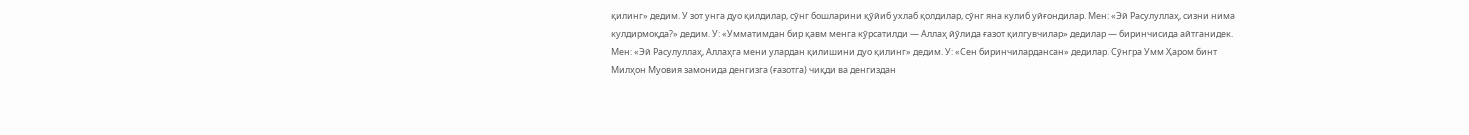қилинг» дедим. У зот унга дуо қилдилар, сўнг бошларини қўйиб ухлаб қолдилар, сўнг яна кулиб уйғондилар. Мен: «Эй Расулуллаҳ, сизни нима кулдирмоқда?» дедим. У: «Умматимдан бир қавм менга кўрсатилди — Аллаҳ йўлида ғазот қилгувчилар» дедилар — биринчисида айтганидек. Мен: «Эй Расулуллаҳ, Аллаҳга мени улардан қилишини дуо қилинг» дедим. У: «Сен биринчилардансан» дедилар. Сўнгра Умм Ҳаром бинт Милҳон Муовия замонида денгизга (ғазотга) чиқди ва денгиздан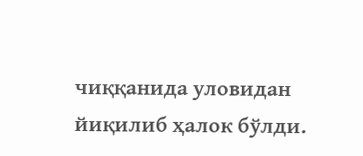чиққанида уловидан йиқилиб ҳалок бўлди.